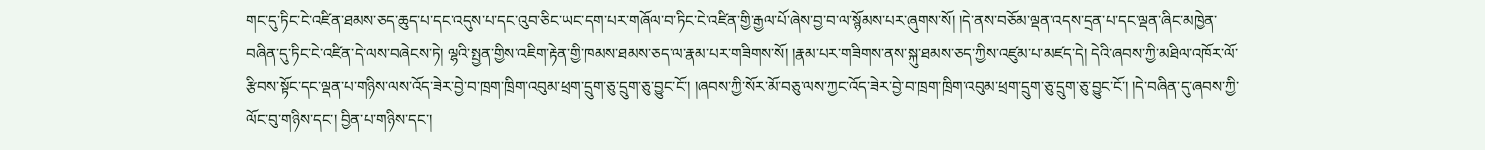གང་དུ་ཏིང་ངེ་འཛིན་ཐམས་ཅད་ཆུད་པ་དང་འདུས་པ་དང་འུབ་ཅིང་ཡང་དག་པར་གཞོལ་བ་ཏིང་ངེ་འཛིན་གྱི་རྒྱལ་པོ་ཞེས་བྱ་བ་ལ་སྙོམས་པར་ཞུགས་སོ། །དེ་ནས་བཅོམ་ལྡན་འདས་དྲན་པ་དང་ལྡན་ཞིང་མཁྱེན་བཞིན་དུ་ཏིང་ངེ་འཛིན་དེ་ལས་བཞེངས་ཏེ། ལྷའི་སྤྱན་གྱིས་འཇིག་རྟེན་གྱི་ཁམས་ཐམས་ཅད་ལ་རྣམ་པར་གཟིགས་སོ། །རྣམ་པར་གཟིགས་ནས་སྐུ་ཐམས་ཅད་ཀྱིས་འཛུམ་པ་མཛད་དེ། དེའི་ཞབས་ཀྱི་མཐིལ་འཁོར་ལོ་རྩིབས་སྟོང་དང་ལྡན་པ་གཉིས་ལས་འོད་ཟེར་བྱེ་བ་ཁྲག་ཁྲིག་འབུམ་ཕྲག་དྲུག་ཅུ་དྲུག་ཅུ་བྱུང་ངོ་། །ཞབས་ཀྱི་སོར་མོ་བཅུ་ལས་ཀྱང་འོད་ཟེར་བྱེ་བ་ཁྲག་ཁྲིག་འབུམ་ཕྲག་དྲུག་ཅུ་དྲུག་ཅུ་བྱུང་ངོ་། །དེ་བཞིན་དུ་ཞབས་ཀྱི་ལོང་བུ་གཉིས་དང་། བྱིན་པ་གཉིས་དང་།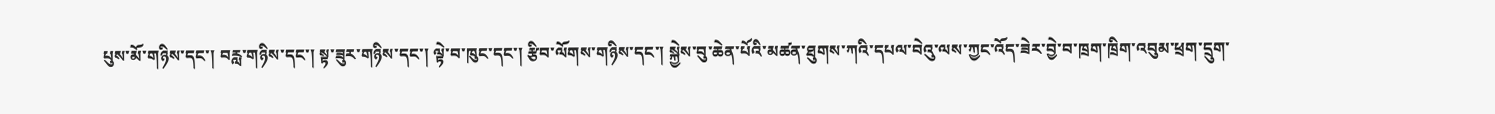པུས་མོ་གཉིས་དང་། བརླ་གཉིས་དང་། སྟ་ཟུར་གཉིས་དང་། ལྟེ་བ་ཁུང་དང་། རྩིབ་ལོགས་གཉིས་དང་། སྐྱེས་བུ་ཆེན་པོའི་མཚན་ཐུགས་ཀའི་དཔལ་བེའུ་ལས་ཀྱང་འོད་ཟེར་བྱེ་བ་ཁྲག་ཁྲིག་འབུམ་ཕྲག་དྲུག་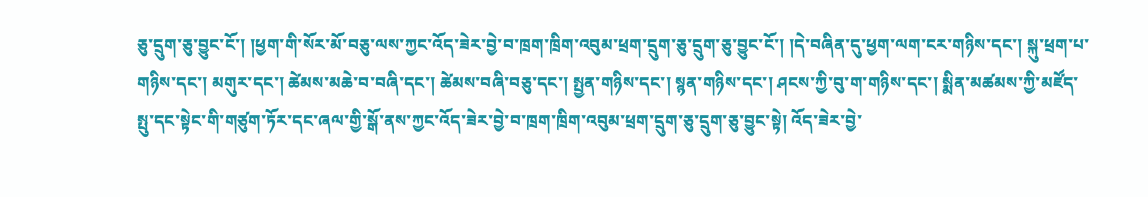ཅུ་དྲུག་ཅུ་བྱུང་ངོ་། །ཕྱག་གི་སོར་མོ་བཅུ་ལས་ཀྱང་འོད་ཟེར་བྱེ་བ་ཁྲག་ཁྲིག་འབུམ་ཕྲག་དྲུག་ཅུ་དྲུག་ཅུ་བྱུང་ངོ་། །དེ་བཞིན་དུ་ཕྱག་ལག་ངར་གཉིས་དང་། སྐུ་ཕྲག་པ་གཉིས་དང་། མགུར་དང་། ཚེམས་མཆེ་བ་བཞི་དང་། ཚེམས་བཞི་བཅུ་དང་། སྤྱན་གཉིས་དང་། སྙན་གཉིས་དང་། ཤངས་ཀྱི་བུ་ག་གཉིས་དང་། སྨིན་མཚམས་ཀྱི་མཛོད་སྤུ་དང་སྟེང་གི་གཙུག་ཏོར་དང་ཞལ་གྱི་སྒོ་ནས་ཀྱང་འོད་ཟེར་བྱེ་བ་ཁྲག་ཁྲིག་འབུམ་ཕྲག་དྲུག་ཅུ་དྲུག་ཅུ་བྱུང་སྟེ། འོད་ཟེར་བྱེ་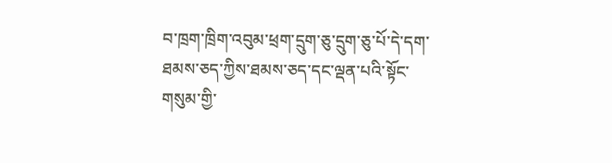བ་ཁྲག་ཁྲིག་འབུམ་ཕྲག་དྲུག་ཅུ་དྲུག་ཅུ་པོ་དེ་དག་ཐམས་ཅད་ཀྱིས་ཐམས་ཅད་དང་ལྡན་པའི་སྟོང་གསུམ་གྱི་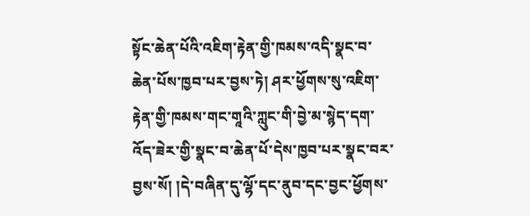སྟོང་ཆེན་པོའི་འཇིག་རྟེན་གྱི་ཁམས་འདི་སྣང་བ་ཆེན་པོས་ཁྱབ་པར་བྱས་ཏེ། ཤར་ཕྱོགས་སུ་འཇིག་རྟེན་གྱི་ཁམས་གང་གཱའི་ཀླུང་གི་བྱེ་མ་སྙེད་དག་འོད་ཟེར་གྱི་སྣང་བ་ཆེན་པོ་དེས་ཁྱབ་པར་སྣང་བར་བྱས་སོ། །དེ་བཞིན་དུ་ལྷོ་དང་ནུབ་དང་བྱང་ཕྱོགས་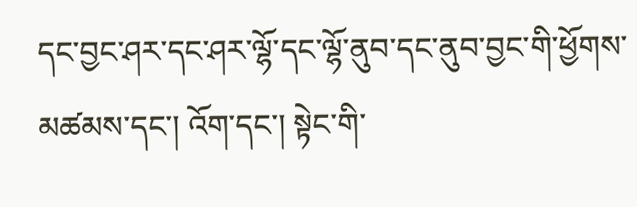དང་བྱང་ཤར་དང་ཤར་ལྷོ་དང་ལྷོ་ནུབ་དང་ནུབ་བྱང་གི་ཕྱོགས་མཚམས་དང་། འོག་དང་། སྟེང་གི་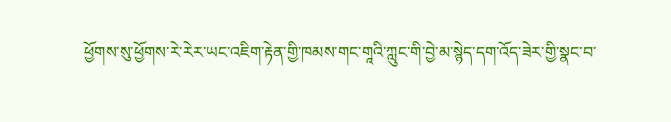ཕྱོགས་སུ་ཕྱོགས་རེ་རེར་ཡང་འཇིག་རྟེན་གྱི་ཁམས་གང་གཱའི་ཀླུང་གི་བྱེ་མ་སྙེད་དག་འོད་ཟེར་གྱི་སྣང་བ་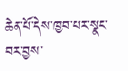ཆེན་པོ་དེས་ཁྱབ་པར་སྣང་བར་བྱས་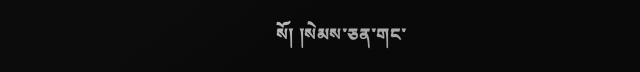སོ། །སེམས་ཅན་གང་